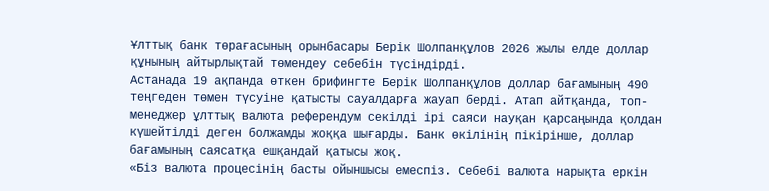Ұлттық банк төрағасының орынбасары Берік Шолпанқұлов 2026 жылы елде доллар құнының айтырлықтай төмендеу себебін түсіндірді.
Астанада 19 ақпанда өткен брифингте Берік Шолпанқұлов доллар бағамының 490 теңгеден төмен түсуіне қатысты сауалдарға жауап берді. Атап айтқанда, топ-менеджер ұлттық валюта референдум секілді ірі саяси науқан қарсаңында қолдан күшейтілді деген болжамды жоққа шығарды. Банк өкілінің пікірінше, доллар бағамының саясатқа ешқандай қатысы жоқ.
«Біз валюта процесінің басты ойыншысы емеспіз. Себебі валюта нарықта еркін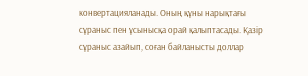конвертацияланады. Оның құны нарықтағы сұраныс пен ұсынысқа орай қалыптасады. Қазір сұраныс азайып, соған байланысты доллар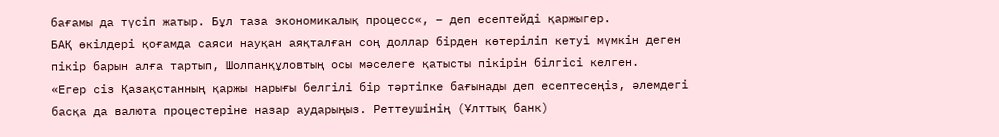бағамы да түсіп жатыр. Бұл таза экономикалық процесс«, – деп есептейді қаржыгер.
БАҚ өкілдері қоғамда саяси науқан аяқталған соң доллар бірден көтеріліп кетуі мүмкін деген пікір барын алға тартып, Шолпанқұловтың осы мәселеге қатысты пікірін білгісі келген.
«Егер сіз Қазақстанның қаржы нарығы белгілі бір тәртіпке бағынады деп есептесеңіз, әлемдегі басқа да валюта процестеріне назар аударыңыз. Реттеушінің (Ұлттық банк)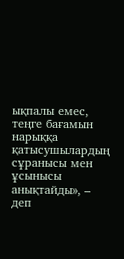ықпалы емес, теңге бағамын нарыққа қатысушылардың сұранысы мен ұсынысы анықтайды», – деп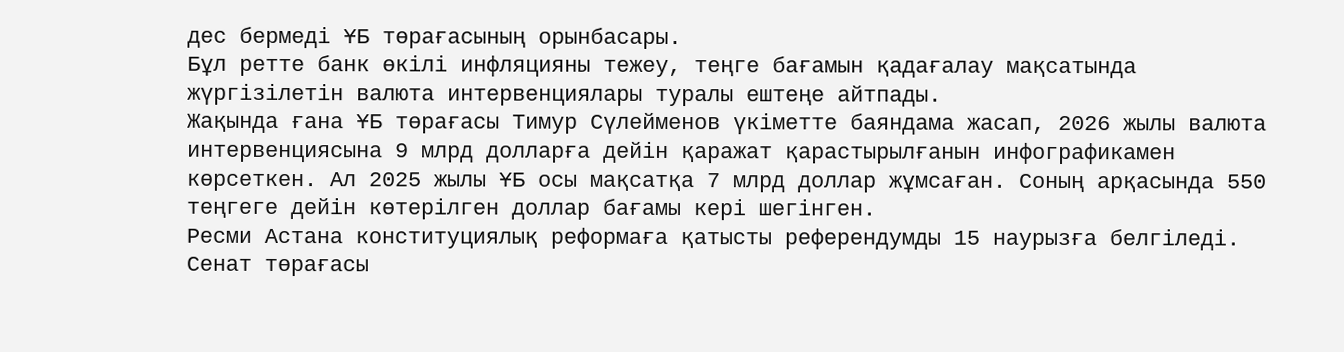дес бермеді ҰБ төрағасының орынбасары.
Бұл ретте банк өкілі инфляцияны тежеу, теңге бағамын қадағалау мақсатында жүргізілетін валюта интервенциялары туралы ештеңе айтпады.
Жақында ғана ҰБ төрағасы Тимур Сүлейменов үкіметте баяндама жасап, 2026 жылы валюта интервенциясына 9 млрд долларға дейін қаражат қарастырылғанын инфографикамен көрсеткен. Ал 2025 жылы ҰБ осы мақсатқа 7 млрд доллар жұмсаған. Соның арқасында 550 теңгеге дейін көтерілген доллар бағамы кері шегінген.
Ресми Астана конституциялық реформаға қатысты референдумды 15 наурызға белгіледі. Сенат төрағасы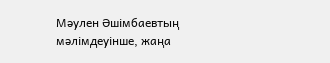Мәулен Әшімбаевтың мәлімдеуінше, жаңа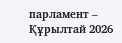парламент – Құрылтай 2026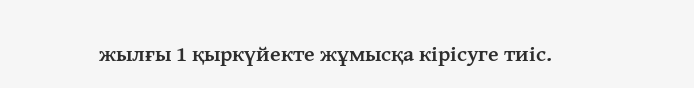жылғы 1 қыркүйекте жұмысқа кірісуге тиіс.